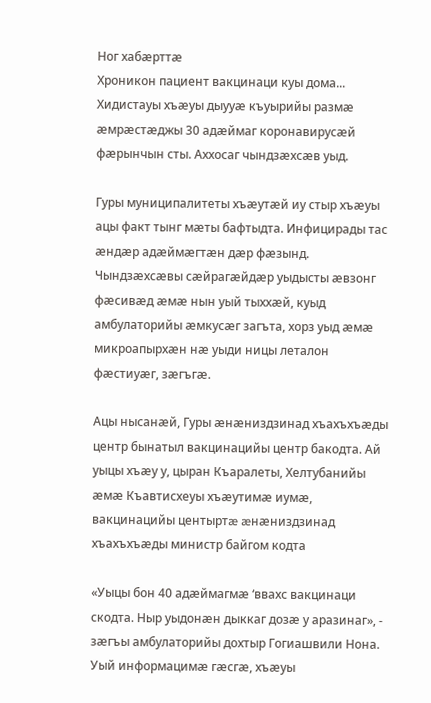Ног хабæрттæ
Хроникон пациент вакцинаци куы дома...
Хидистауы хъæуы дыууæ къуырийы размæ æмрæстæджы 30 адæймаг коронавирусæй фæрынчын сты. Аххосаг чындзæхсæв уыд.

Гуры муниципалитеты хъæутæй иу стыр хъæуы ацы факт тынг мæты бафтыдта. Инфицирады тас æндæр адæймæгтæн дæр фæзынд. Чындзæхсæвы сæйрагæйдæр уыдысты æвзонг фæсивæд æмæ нын уый тыххæй, куыд амбулаторийы æмкусæг загъта, хорз уыд æмæ микроапырхæн нæ уыди ницы леталон фæстиуæг, зæгъгæ.

Ацы нысанæй, Гуры æнæниздзинад хъахъхъæды центр бынатыл вакцинацийы центр бакодта. Ай уыцы хъæу у, цыран Къаралеты, Хелтубанийы æмæ Къавтисхеуы хъæутимæ иумæ, вакцинацийы центыртæ æнæниздзинад хъахъхъæды министр байгом кодта

«Уыцы бон 40 адæймагмæ ‘ввахс вакцинаци скодта. Ныр уыдонæн дыккаг дозæ у аразинаг», - зæгъы амбулаторийы дохтыр Гогиашвили Нона. Уый информацимæ гæсгæ, хъæуы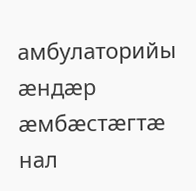амбулаторийы æндæр æмбæстæгтæ нал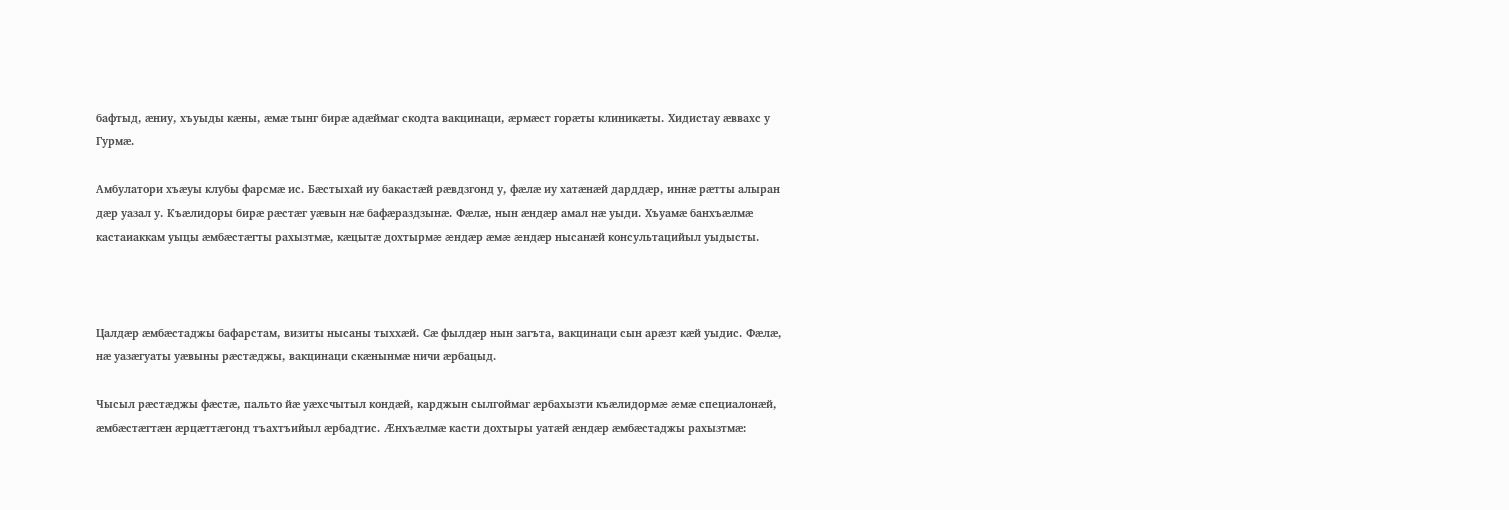бафтыд, æниу, хъуыды кæны, æмæ тынг бирæ адæймаг скодта вакцинаци, æрмæст горæты клиникæты. Хидистау æввахс у Гурмæ.

Амбулатори хъæуы клубы фарсмæ ис. Бæстыхай иу бакастæй рæвдзгонд у, фæлæ иу хатæнæй дарддæр, иннæ рæтты алыран дæр уазал у. Къæлидоры бирæ рæстæг уæвын нæ бафæраздзынæ. Фæлæ, нын æндæр амал нæ уыди. Хъуамæ банхъæлмæ кастаиаккам уыцы æмбæстæгты рахызтмæ, кæцытæ дохтырмæ æндæр æмæ æндæр нысанæй консультацийыл уыдысты.



Цалдæр æмбæстаджы бафарстам, визиты нысаны тыххæй. Сæ фылдæр нын загъта, вакцинаци сын арæзт кæй уыдис. Фæлæ, нæ уазæгуаты уæвыны рæстæджы, вакцинаци скæнынмæ ничи æрбацыд.

Чысыл рæстæджы фæстæ, пальто йæ уæхсчытыл кондæй, карджын сылгоймаг æрбахызти къæлидормæ æмæ специалонæй, æмбæстæгтæн æрцæттæгонд тъахтъийыл æрбадтис. Æнхъæлмæ касти дохтыры уатæй æндæр æмбæстаджы рахызтмæ: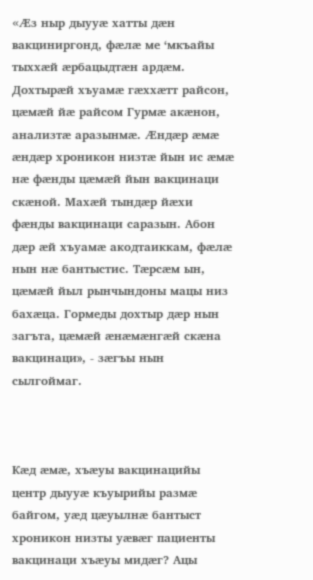«Æз ныр дыууæ хатты дæн вакциниргонд, фæлæ ме ‘мкъайы тыххæй æрбацыдтæн ардæм. Дохтырæй хъуамæ гæххæтт райсон, цæмæй йæ райсом Гурмæ акæнон, анализтæ аразынмæ. Æндæр æмæ æндæр хроникон низтæ йын ис æмæ нæ фæнды цæмæй йын вакцинаци скæной. Махæй тындæр йæхи фæнды вакцинаци саразын. Абон дæр æй хъуамæ акодтаиккам, фæлæ нын нæ бантыстис. Тæрсæм ын, цæмæй йыл рынчындоны мацы низ бахæца. Гормеды дохтыр дæр нын загъта, цæмæй æнæмæнгæй скæна вакцинаци», - зæгъы нын сылгоймаг.



Кæд æмæ, хъæуы вакцинацийы центр дыууæ къуырийы размæ байгом, уæд цæуылнæ бантыст хроникон низты уæвæг пациенты вакцинаци хъæуы мидæг? Ацы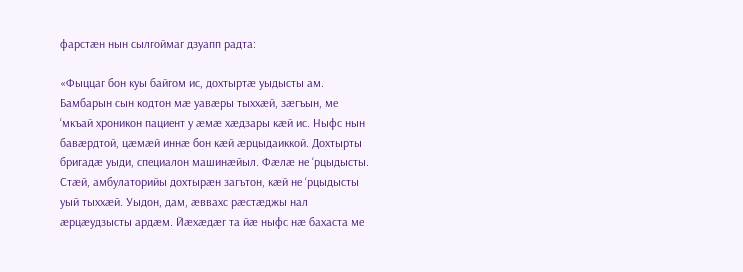фарстæн нын сылгоймаг дзуапп радта:

«Фыццаг бон куы байгом ис, дохтыртæ уыдысты ам. Бамбарын сын кодтон мæ уавæры тыххæй, зæгъын, ме ‘мкъай хроникон пациент у æмæ хæдзары кæй ис. Ныфс нын бавæрдтой, цæмæй иннæ бон кæй æрцыдаиккой. Дохтырты бригадæ уыди, специалон машинæйыл. Фæлæ не ‘рцыдысты. Стæй, амбулаторийы дохтырæн загътон, кæй не ‘рцыдысты уый тыххæй. Уыдон, дам, æввахс рæстæджы нал æрцæудзысты ардæм. Йæхæдæг та йæ ныфс нæ бахаста ме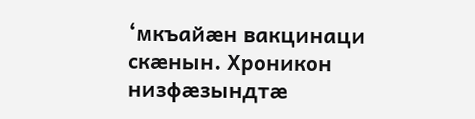‘мкъайæн вакцинаци скæнын. Хроникон низфæзындтæ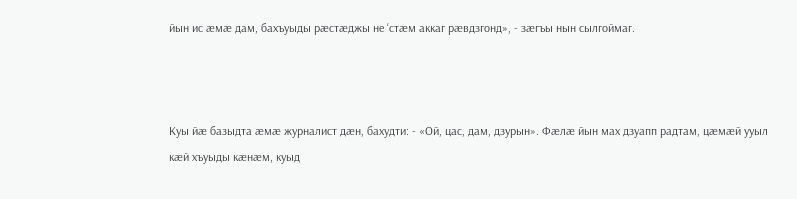йын ис æмæ дам, бахъуыды рæстæджы не ‘стæм аккаг рæвдзгонд», - зæгъы нын сылгоймаг.



Куы йæ базыдта æмæ журналист дæн, бахудти: - «Ой, цас, дам, дзурын». Фæлæ йын мах дзуапп радтам, цæмæй ууыл кæй хъуыды кæнæм, куыд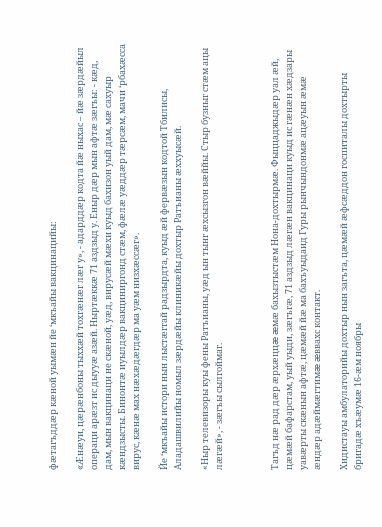фæтагъддæр кæной уымæн йе ‘мкъайы вакцинацийы:

«Æнæуи, цæрæнбоны тыххæй тохгæнæг лæг у», - адарддæр кодта йæ ныхас – йæ зæрдæйыл операци арæзт ис дыууæ азæй. Ныртæккæ 71 аздзыд у. Еныр дæр мын афтæ зæгъы: - кæд, дам, мын вакцинаци не скæной, уæд, вирусæй мæхи куыд бахизон уый дам, мæ сахуыр кæндзысты. Бинонтæ иуылдæр вакциниргонд стæм, фæлæ уæддæр тæрсæм, мачи ‘рбахæсса вирус, кæнæ мах нæхæдæгдæр ма уæм низхæссæг».

Йе ‘мкъайы истори нын лыстæггай радзырдта, куыд æй фервæзын кодтой Тбилисы, Аладашвилийы номыл зæрдæйы клиникæйы дохтыр Ратъианы æххуысæй.

«Ныр телевизоры куы фены Ратъианы, уæд ын тынг æхсызгон вæййы. Стыр бузныг стæм ацы лæгæй», - зæгъы сылгоймаг.



Тагъд нæ рад дæр æрхæццæ æмæ бахызтыстæм Нона-дохтырмæ. Фыццаджыдæр уал æй, цæмæй бафарстам, уый уыди, зæгъгæ, 71 аздзыд лæгæн вакцинаци куыд ис гæнæн хæдзары уавæрты скæнын афтæ, цæмæй йæ ма бахъуыдаид Гуры рынчындонмæ ацæуын æмæ æндæр адæймæгтимæ æввахс контакт.

Хидистауы амбулаторийы дохтыр нын загъта, цæмæй æфсæддон госпиталы дохтырты бригадæ хъæумæ 16-æм ноябры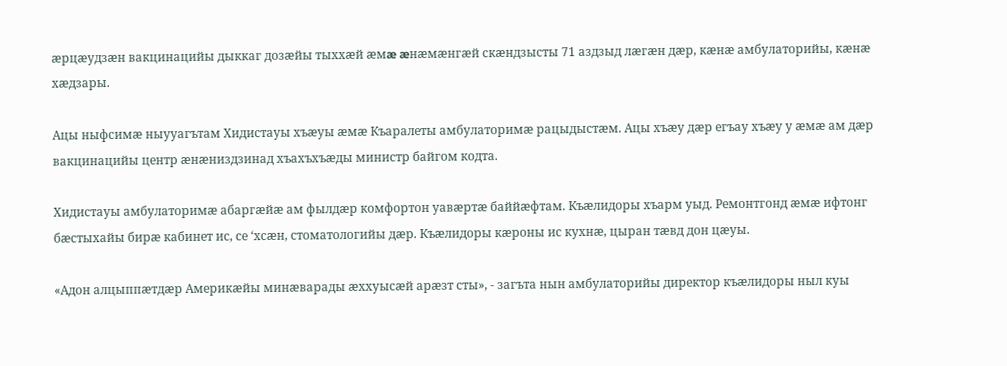æрцæудзæн вакцинацийы дыккаг дозæйы тыххæй æмæ æнæмæнгæй скæндзысты 71 аздзыд лæгæн дæр, кæнæ амбулаторийы, кæнæ хæдзары.

Ацы ныфсимæ ныууагътам Хидистауы хъæуы æмæ Къаралеты амбулаторимæ рацыдыстæм. Ацы хъæу дæр егъау хъæу у æмæ ам дæр вакцинацийы центр æнæниздзинад хъахъхъæды министр байгом кодта.

Хидистауы амбулаторимæ абаргæйæ ам фылдæр комфортон уавæртæ баййæфтам. Къæлидоры хъарм уыд. Ремонтгонд æмæ ифтонг бæстыхайы бирæ кабинет ис, се ‘хсæн, стоматологийы дæр. Къæлидоры кæроны ис кухнæ, цыран тæвд дон цæуы.

«Адон алцыппæтдæр Америкæйы минæварады æххуысæй арæзт сты», - загъта нын амбулаторийы директор къæлидоры ныл куы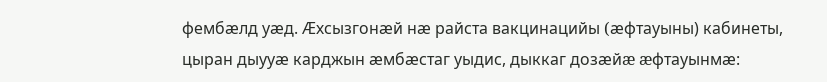фембæлд уæд. Æхсызгонæй нæ райста вакцинацийы (æфтауыны) кабинеты, цыран дыууæ карджын æмбæстаг уыдис, дыккаг дозæйæ æфтауынмæ: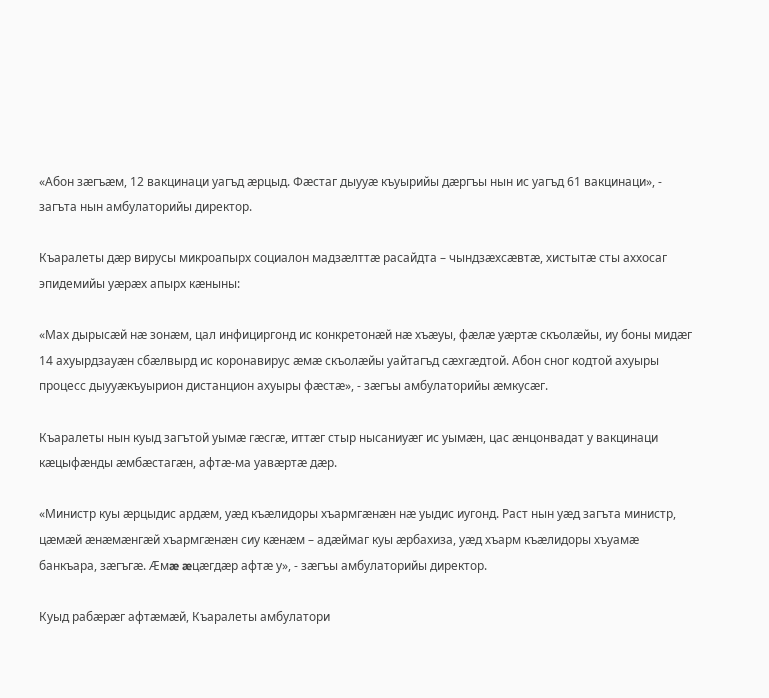«Абон зæгъæм, 12 вакцинаци уагъд æрцыд. Фæстаг дыууæ къуырийы дæргъы нын ис уагъд 61 вакцинаци», - загъта нын амбулаторийы директор.

Къаралеты дæр вирусы микроапырх социалон мадзæлттæ расайдта – чындзæхсæвтæ, хистытæ сты аххосаг эпидемийы уæрæх апырх кæныны:

«Мах дырысæй нæ зонæм, цал инфициргонд ис конкретонæй нæ хъæуы, фæлæ уæртæ скъолæйы, иу боны мидæг 14 ахуырдзауæн сбæлвырд ис коронавирус æмæ скъолæйы уайтагъд сæхгæдтой. Абон сног кодтой ахуыры процесс дыууæкъуырион дистанцион ахуыры фæстæ», - зæгъы амбулаторийы æмкусæг.

Къаралеты нын куыд загътой уымæ гæсгæ, иттæг стыр нысаниуæг ис уымæн, цас æнцонвадат у вакцинаци кæцыфæнды æмбæстагæн, афтæ-ма уавæртæ дæр.

«Министр куы æрцыдис ардæм, уæд къæлидоры хъармгæнæн нæ уыдис иугонд. Раст нын уæд загъта министр, цæмæй æнæмæнгæй хъармгæнæн сиу кæнæм – адæймаг куы æрбахиза, уæд хъарм къæлидоры хъуамæ банкъара, зæгъгæ. Æмæ æцæгдæр афтæ у», - зæгъы амбулаторийы директор.

Куыд рабæрæг афтæмæй, Къаралеты амбулатори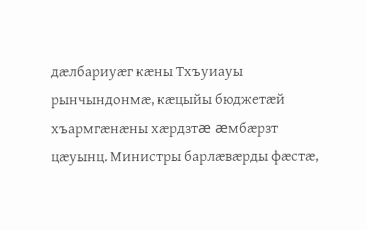дæлбариуæг кæны Тхъуиауы рынчындонмæ, кæцыйы бюджетæй хъармгæнæны хæрдзтæ æмбæрзт цæуынц. Министры барлæвæрды фæстæ,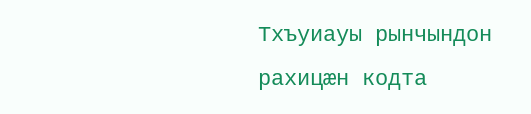Тхъуиауы рынчындон рахицæн кодта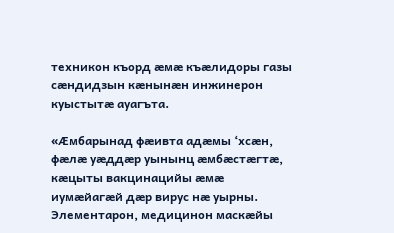техникон къорд æмæ къæлидоры газы сæндидзын кæнынæн инжинерон куыстытæ ауагъта.

«Æмбарынад фæивта адæмы ‘хсæн, фæлæ уæддæр уынынц æмбæстæгтæ, кæцыты вакцинацийы æмæ иумæйагæй дæр вирус нæ уырны. Элементарон, медицинон маскæйы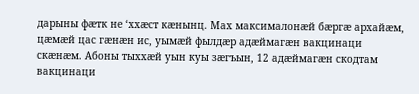дарыны фæтк не ‘ххæст кæнынц. Мах максималонæй бæргæ архайæм, цæмæй цас гæнæн ис, уымæй фылдæр адæймагæн вакцинаци скæнæм. Абоны тыххæй уын куы зæгъын, 12 адæймагæн скодтам вакцинаци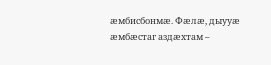æмбисбонмæ. Фæлæ, дыууæ æмбæстаг аздæхтам –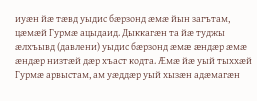иуæн йæ тæвд уыдис бæрзонд æмæ йын загътам, цæмæй Гурмæ ацыдаид. Дыккагæн та йæ туджы æлхъывд (давлени) уыдис бæрзонд æмæ æндæр æмæ æндæр низтæй дæр хъаст кодта. Æмæ йæ уый тыххæй Гурмæ арвыстам, ам уæддæр уый хызæн адæмагæн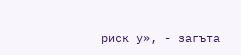риск у», - загъта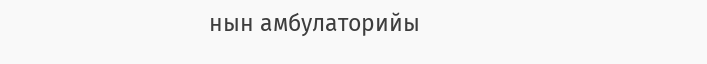нын амбулаторийы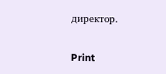директор.

Print